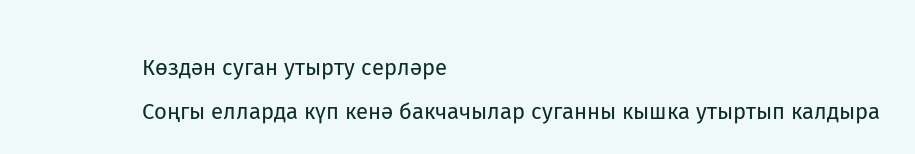Көздән суган утырту серләре
Соңгы елларда күп кенә бакчачылар суганны кышка утыртып калдыра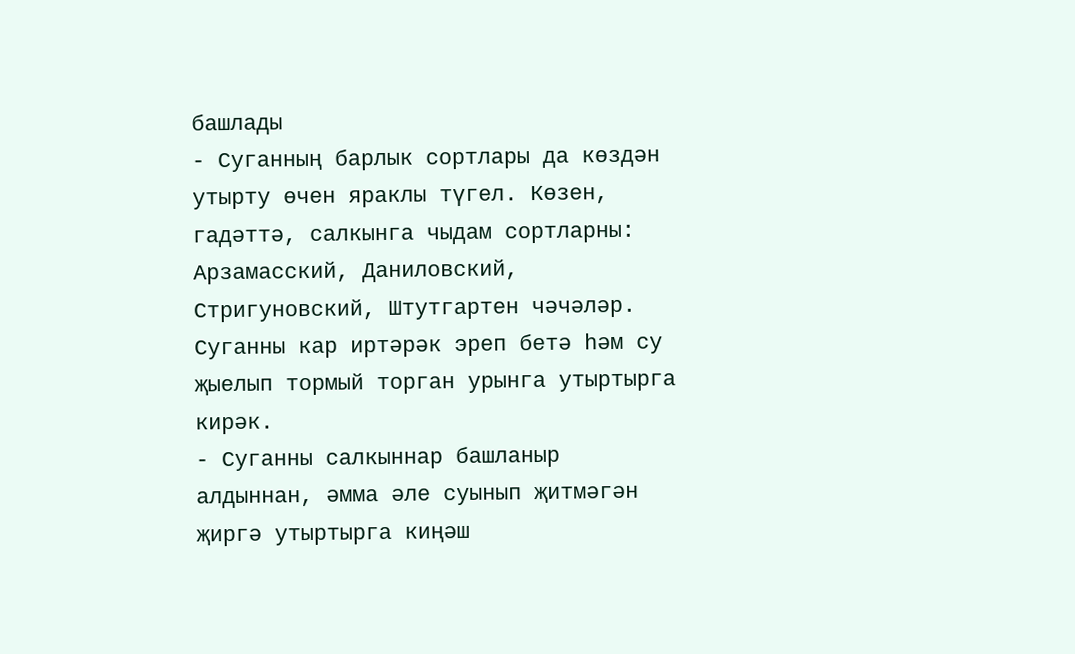башлады
- Суганның барлык сортлары да көздән утырту өчен яраклы түгел. Көзен, гадәттә, салкынга чыдам сортларны: Арзамасский, Даниловский, Стригуновский, Штутгартен чәчәләр. Суганны кар иртәрәк эреп бетә һәм су җыелып тормый торган урынга утыртырга кирәк.
- Суганны салкыннар башланыр алдыннан, әмма әле суынып җитмәгән җиргә утыртырга киңәш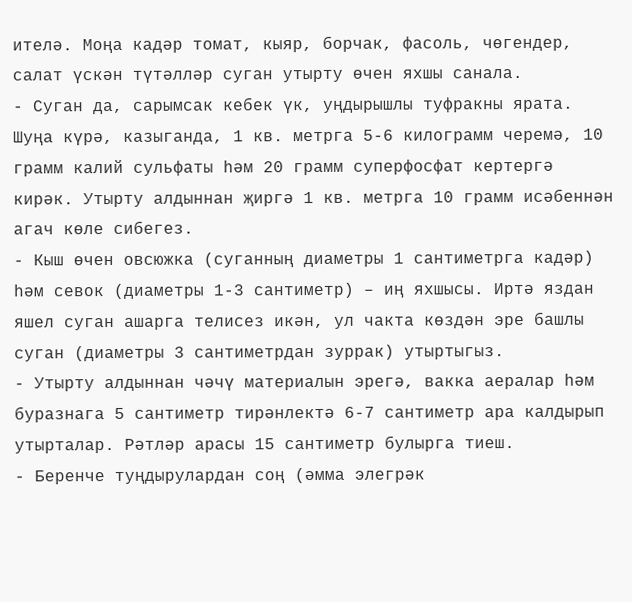ителә. Моңа кадәр томат, кыяр, борчак, фасоль, чөгендер, салат үскән түтәлләр суган утырту өчен яхшы санала.
- Суган да, сарымсак кебек үк, уңдырышлы туфракны ярата. Шуңа күрә, казыганда, 1 кв. метрга 5-6 килограмм черемә, 10 грамм калий сульфаты һәм 20 грамм суперфосфат кертергә кирәк. Утырту алдыннан җиргә 1 кв. метрга 10 грамм исәбеннән агач көле сибегез.
- Кыш өчен овсюжка (суганның диаметры 1 сантиметрга кадәр) һәм севок (диаметры 1-3 сантиметр) – иң яхшысы. Иртә яздан яшел суган ашарга телисез икән, ул чакта көздән эре башлы суган (диаметры 3 сантиметрдан зуррак) утыртыгыз.
- Утырту алдыннан чәчү материалын эрегә, вакка аералар һәм буразнага 5 сантиметр тирәнлектә 6-7 сантиметр ара калдырып утырталар. Рәтләр арасы 15 сантиметр булырга тиеш.
- Беренче туңдырулардан соң (әмма элегрәк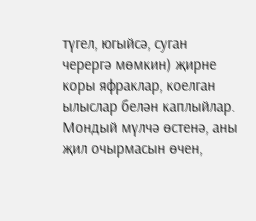түгел, югыйсә, суган черергә мөмкин) җирне коры яфраклар, коелган ылыслар белән каплыйлар. Мондый мүлчә өстенә, аны җил очырмасын өчен,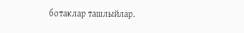ботаклар ташлыйлар.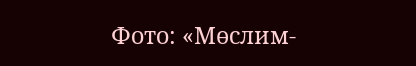Фото: «Мөслим-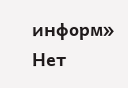информ»
Нет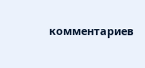комментариев